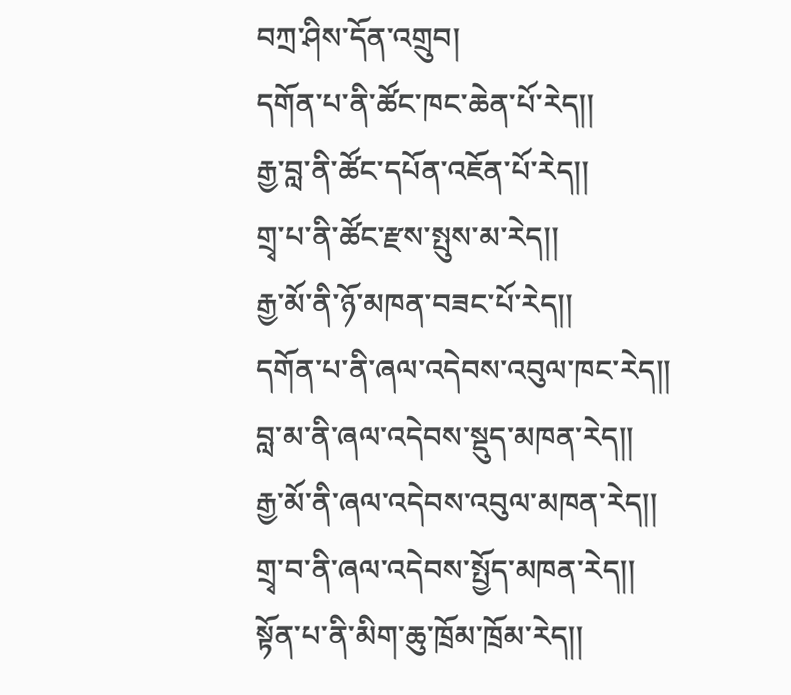བཀྲ་ཤིས་དོན་འགྲུབ།
དགོན་པ་ནི་ཚོང་ཁང་ཆེན་པོ་རེད།།
རྒྱ་བླ་ནི་ཚོང་དཔོན་འཇོན་པོ་རེད།།
གྲྭ་པ་ནི་ཚོང་རྫས་སྤུས་མ་རེད།།
རྒྱ་མོ་ནི་ཉོ་མཁན་བཟང་པོ་རེད།།
དགོན་པ་ནི་ཞལ་འདེབས་འབུལ་ཁང་རེད།།
བླ་མ་ནི་ཞལ་འདེབས་སྡུད་མཁན་རེད།།
རྒྱ་མོ་ནི་ཞལ་འདེབས་འབུལ་མཁན་རེད།།
གྲྭ་བ་ནི་ཞལ་འདེབས་སྤྱོད་མཁན་རེད།།
སྟོན་པ་ནི་མིག་ཆུ་ཁྲོམ་ཁྲོམ་རེད།།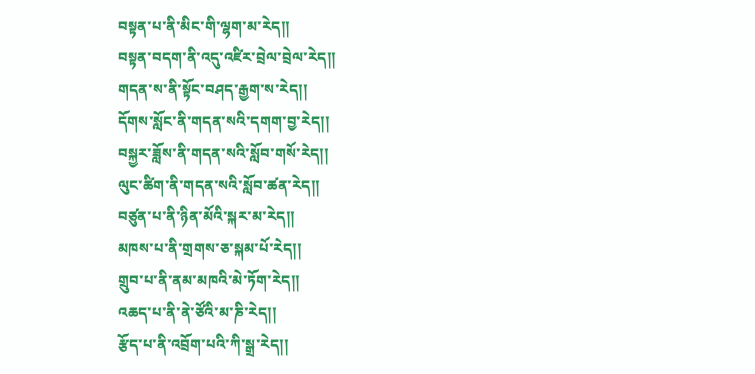བསྟན་པ་ནི་མིང་གི་ལྷག་མ་རེད།།
བསྟན་བདག་ནི་འདུ་འཛིར་བྲེལ་བྲེལ་རེད།།
གདན་ས་ནི་སྟོང་བཤད་རྒྱག་ས་རེད།།
དོགས་སློང་ནི་གདན་སའི་དགག་བྱ་རེད།།
བསྐྱར་ཟློས་ནི་གདན་སའི་སློབ་གསོ་རེད།།
ལུང་ཚིག་ནི་གདན་སའི་སློབ་ཚན་རེད།།
བཙུན་པ་ནི་ཉིན་མོའི་སྐར་མ་རེད།།
མཁས་པ་ནི་གྲགས་ཅ་སྐམ་པོ་རེད།།
གྲུབ་པ་ནི་ནམ་མཁའི་མེ་ཏོག་རེད།།
འཆད་པ་ནི་ནེ་ཙོའི་མ་ཎི་རེད།།
རྩོད་པ་ནི་འབྲོག་པའི་ཀི་སྒྲ་རེད།།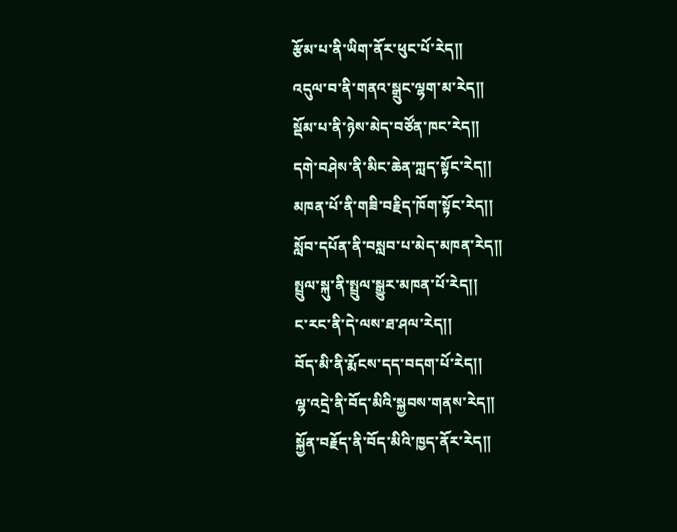རྩོམ་པ་ནི་ཡིག་ནོར་ཕུང་པོ་རེད།།
འདུལ་བ་ནི་གནའ་སྒྲུང་ལྷག་མ་རེད།།
སྡོམ་པ་ནི་ཉེས་མེད་བཙོན་ཁང་རེད།།
དགེ་བཤེས་ནི་མིང་ཆེན་ཀླད་སྟོང་རེད།།
མཁན་པོ་ནི་གཟི་བརྗིད་ཁོག་སྟོང་རེད།།
སློབ་དཔོན་ནི་བསླབ་པ་མེད་མཁན་རེད།།
སྤྲུལ་སྐུ་ནི་སྤྲུལ་སྒྱུར་མཁན་པོ་རེད།།
ང་རང་ནི་དེ་ལས་ཐ་ཤལ་རེད།།
བོད་མི་ནི་རྨོངས་དད་བདག་པོ་རེད།།
ལྷ་འདྲེ་ནི་བོད་མིའི་སྐྱབས་གནས་རེད།།
སྐྱོན་བརྗོད་ནི་བོད་མིའི་ཁྱད་ནོར་རེད།།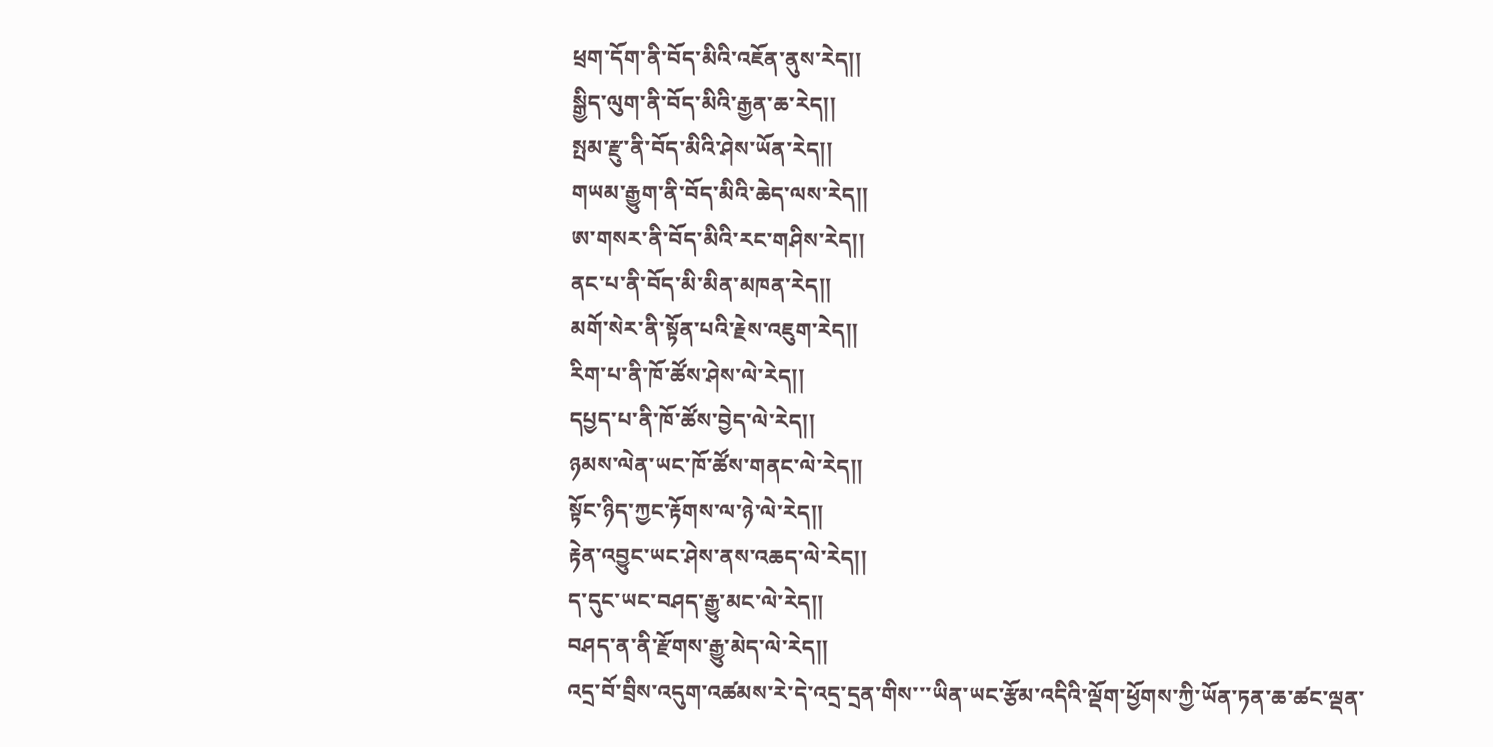ཕྲག་དོག་ནི་བོད་མིའི་འཇོན་ནུས་རེད།།
སྒྱིད་ལུག་ནི་བོད་མིའི་རྒྱན་ཆ་རེད།།
སྤམ་རྫུ་ནི་བོད་མིའི་ཤེས་ཡོན་རེད།།
གཡམ་རྒྱུག་ནི་བོད་མིའི་ཆེད་ལས་རེད།།
ཨ་གསར་ནི་བོད་མིའི་རང་གཤིས་རེད།།
ནང་པ་ནི་བོད་མི་མིན་མཁན་རེད།།
མགོ་སེར་ནི་སྟོན་པའི་རྗེས་འཇུག་རེད།།
རིག་པ་ནི་ཁོ་ཚོས་ཤེས་ལེ་རེད།།
དཔྱད་པ་ནི་ཁོ་ཚོས་བྱེད་ལེ་རེད།།
ཉམས་ལེན་ཡང་ཁོ་ཚོས་གནང་ལེ་རེད།།
སྟོང་ཉིད་ཀྱང་རྟོགས་ལ་ཉེ་ལེ་རེད།།
རྟེན་འབྱུང་ཡང་ཤེས་ནས་འཆད་ལེ་རེད།།
ད་དུང་ཡང་བཤད་རྒྱུ་མང་ལེ་རེད།།
བཤད་ན་ནི་རྫོགས་རྒྱུ་མེད་ལེ་རེད།།
འདྲ་བོ་བྲིས་འདུག་འཚམས་རེ་དེ་འདྲ་དྲན་གིས་་་ཡིན་ཡང་རྩོམ་འདིའི་ལྡོག་ཕྱོགས་ཀྱི་ཡོན་ཏན་ཆ་ཚང་ལྡན་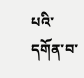པའི་དགོན་བ་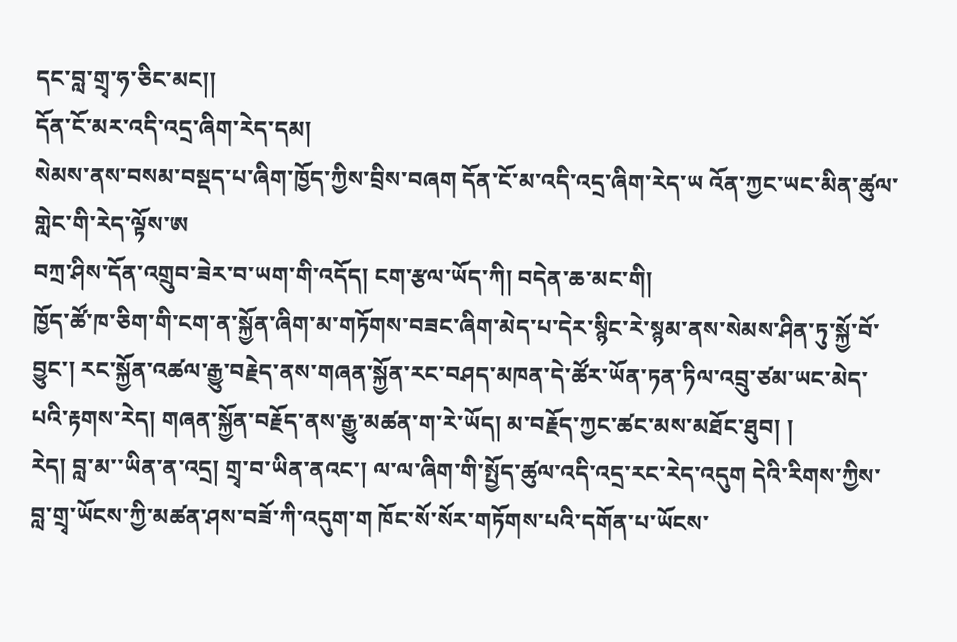དང་བླ་གྲྭ་ཧ་ཅིང་མང།།
དོན་ངོ་མར་འདི་འདྲ་ཞིག་རེད་དམ།
སེམས་ནས་བསམ་བསྡད་པ་ཞིག་ཁྱོད་ཀྱིས་བྲིས་བཞག དོན་ངོ་མ་འདི་འདྲ་ཞིག་རེད་ཡ འོན་ཀྱང་ཡང་མིན་ཚུལ་གླེང་གི་རེད་ལྟོས་ཨ
བཀྲ་ཤིས་དོན་འགྲུབ་ཟེར་བ་ཡག་གི་འདོད། ངག་རྩལ་ཡོད་ཀི། བདེན་ཆ་མང་གི།
ཁྱོད་ཚོ་ཁ་ཅིག་གི་ངག་ན་སྐྱོན་ཞིག་མ་གཏོགས་བཟང་ཞིག་མེད་པ་དེར་སྙིང་རེ་སྙམ་ནས་སེམས་ཤིན་ཏུ་སྐྱོ་བོ་བྱུང་། རང་སྐྱོན་འཚལ་རྒྱུ་བརྗེད་ནས་གཞན་སྐྱོན་རང་བཤད་མཁན་དེ་ཚོར་ཡོན་ཏན་ཏིལ་འབྲུ་ཙམ་ཡང་མེད་པའི་རྟགས་རེད། གཞན་སྐྱོན་བརྗོད་ནས་རྒྱུ་མཚན་ག་རེ་ཡོད། མ་བརྗོད་ཀྱང་ཚང་མས་མཐོང་ཐུབ། །
རེད། བླ་མ་་ཡིན་ན་འདྲ། གྲྭ་བ་ཡིན་ནའང་། ལ་ལ་ཞིག་གི་སྤྱོད་ཚུལ་འདི་འདྲ་རང་རེད་འདུག དེའི་རིགས་ཀྱིས་བླ་གྲྭ་ཡོངས་ཀྱི་མཚན་ཤས་བཟོ་ཀི་འདུག་ག ཁོང་སོ་སོར་གཏོགས་པའི་དགོན་པ་ཡོངས་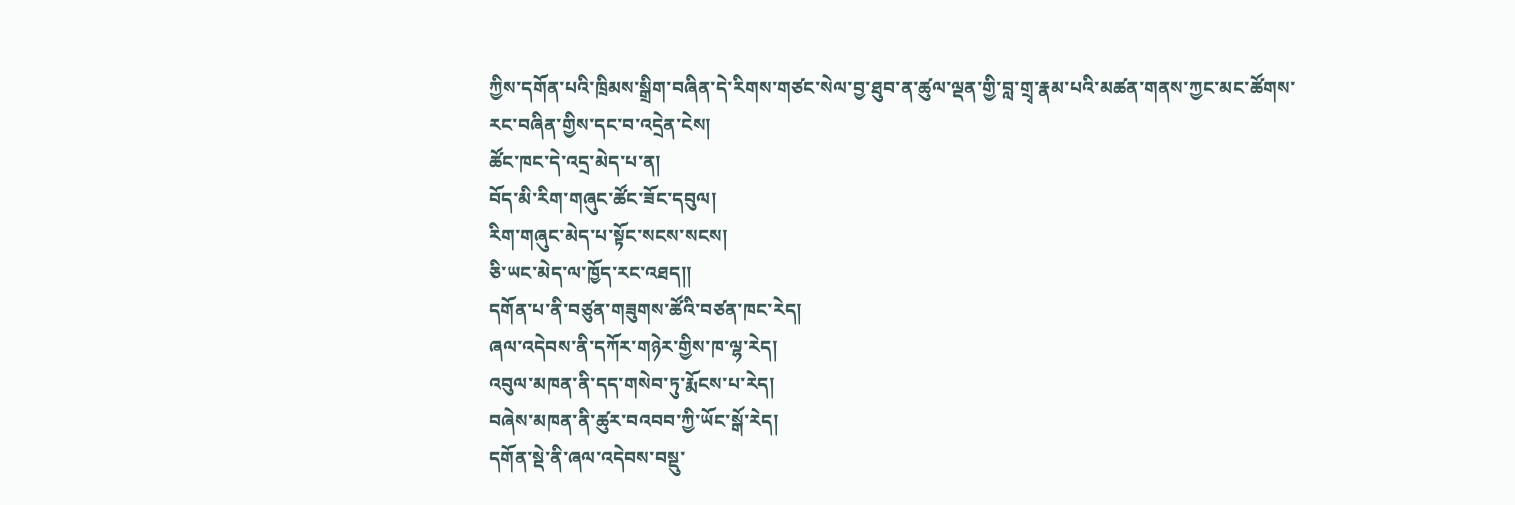ཀྱིས་དགོན་པའི་ཁྲིམས་སྒྲིག་བཞིན་དེ་རིགས་གཙང་སེལ་བྱ་ཐུབ་ན་ཚུལ་ལྡན་གྱི་བླ་གྲྭ་རྣམ་པའི་མཚན་གནས་ཀྱང་མང་ཚོགས་རང་བཞིན་གྱིས་དང་བ་འདྲེན་ངེས།
ཚོང་ཁང་དེ་འདྲ་མེད་པ་ན།
བོད་མི་རིག་གཞུང་ཚོང་ཟོང་དབུལ།
རིག་གཞུང་མེད་པ་སྟོང་སངས་སངས།
ཅི་ཡང་མེད་ལ་ཁྱོད་རང་འཐད།།
དགོན་པ་ནི་བཙུན་གཟུགས་ཚོའི་བཙན་ཁང་རེད།
ཞལ་འདེབས་ནི་དཀོར་གཉེར་གྱིས་ཁ་ལྷ་རེད།
འབུལ་མཁན་ནི་དད་གསེབ་ཏུ་རྨོངས་པ་རེད།
བཞེས་མཁན་ནི་ཚུར་བའབབ་ཀྱི་ཡོང་སྒོ་རེད།
དགོན་སྡེ་ནི་ཞལ་འདེབས་བསྡུ་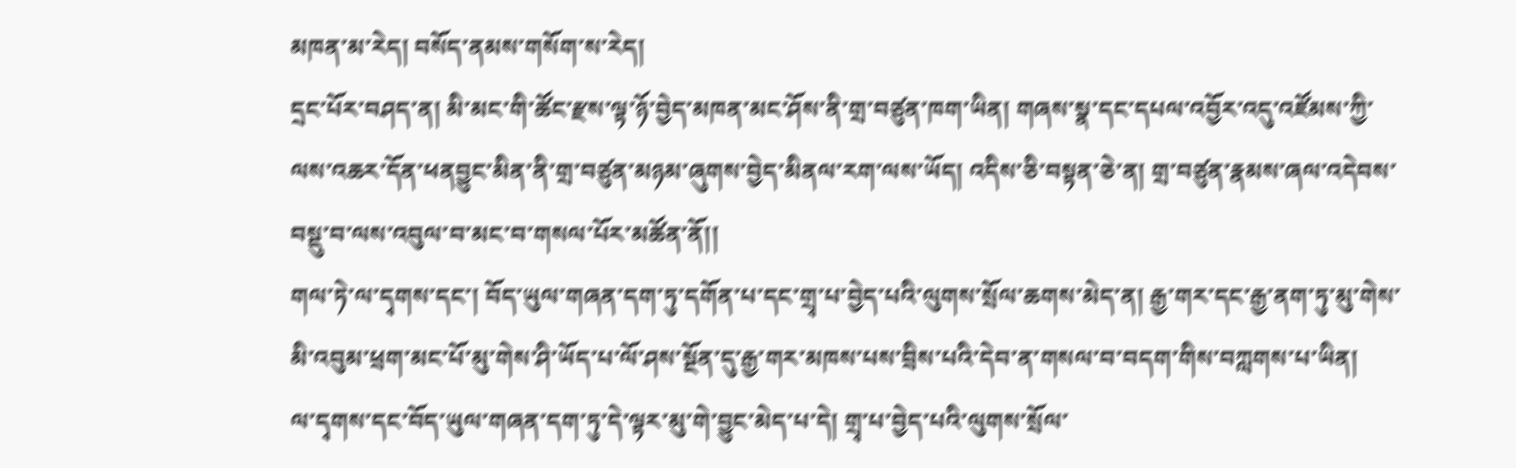མཁན་མ་རེད། བསོད་ནམས་གསོག་ས་རེད།
དྲང་པོར་བཤད་ན། མི་མང་གི་ཚོང་རྫས་ལྟ་ཉོ་བྱེད་མཁན་མང་ཤོས་ནི་གྲ་བཙུན་ཁག་ཡིན། གཞས་སྣ་དང་དཔལ་འབྱོར་འདུ་འཛོམས་ཀྱི་ལས་འཆར་དོན་ཕནབྱུང་མིན་ནི་གྲ་བཙུན་མཉམ་ཞུགས་བྱེད་མིནལ་རག་ལས་ཡོད། འདིས་ཅི་བསྟན་ཅེ་ན། གྲ་བཙུན་རྣམས་ཞལ་འདེབས་བསྡུ་བ་ལས་འབུལ་བ་མང་བ་གསལ་པོར་མཚོན་ནོ།།
གལ་ཏེ་ལ་དྭགས་དང་། བོད་ཡུལ་གཞན་དག་ཏུ་དགོན་པ་དང་གྲྭ་པ་བྱེད་པའི་ལུགས་སྲོལ་ཆགས་མེད་ན། རྒྱ་གར་དང་རྒྱ་ནག་ཏུ་མུ་གེས་མི་འབུམ་ཕྲག་མང་པོ་མུ་གེས་ཤི་ཡོད་པ་ལོ་ཤས་སྔོན་དུ་རྒྱ་གར་མཁས་པས་བྲིས་པའི་དེབ་ན་གསལ་བ་བདག་གིས་བཀླགས་པ་ཡིན།
ལ་དྭགས་དང་བོད་ཡུལ་གཞན་དག་ཏུ་དེ་ལྟར་མུ་གེ་བྱུང་མེད་པ་དེ། གྲྭ་པ་བྱེད་པའི་ལུགས་སྲོལ་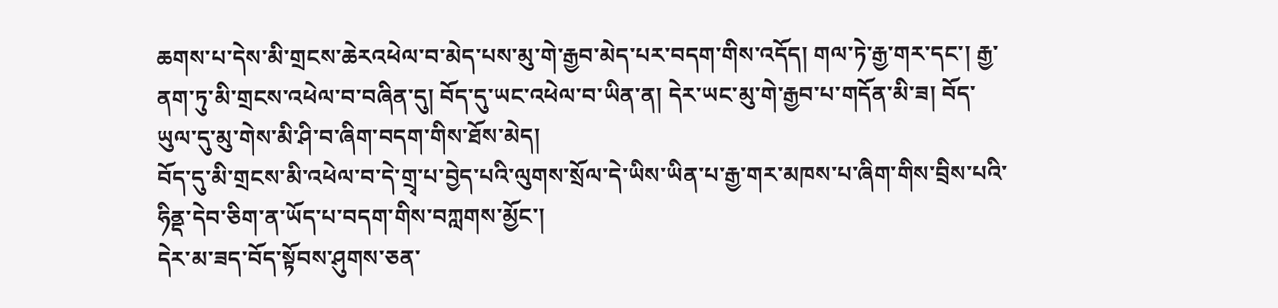ཆགས་པ་དེས་མི་གྲངས་ཆེརའཕེལ་བ་མེད་པས་མུ་གེ་རྒྱབ་མེད་པར་བདག་གིས་འདོད། གལ་ཏེ་རྒྱ་གར་དང་། རྒྱ་ནག་ཏུ་མི་གྲངས་འཕེལ་བ་བཞིན་དུ། བོད་དུ་ཡང་འཕེལ་བ་ཡིན་ན། དེར་ཡང་མུ་གེ་རྒྱབ་པ་གདོན་མི་ཟ། བོད་ཡུལ་དུ་མུ་གེས་མི་ཤི་བ་ཞིག་བདག་གིས་ཐོས་མེད།
བོད་དུ་མི་གྲངས་མི་འཕེལ་བ་དེ་གྲྭ་པ་བྱེད་པའི་ལུགས་སྲོལ་དེ་ཡིས་ཡིན་པ་རྒྱ་གར་མཁས་པ་ཞིག་གིས་བྲིས་པའི་ཧིནྡ་དེབ་ཅིག་ན་ཡོད་པ་བདག་གིས་བཀླགས་མྱོང་།
དེར་མ་ཟད་བོད་སྟོབས་ཤུགས་ཅན་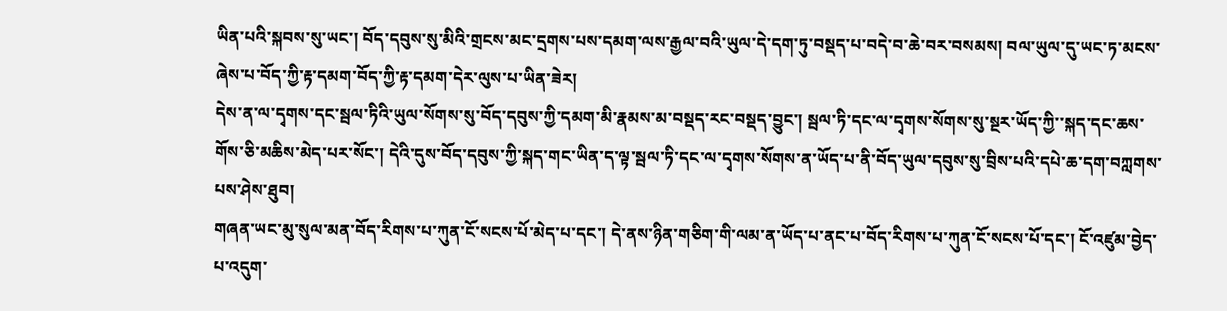ཡིན་པའི་སྐབས་སུ་ཡང་། བོད་དབུས་སུ་མིའི་གྲངས་མང་དྲགས་པས་དམག་ལས་རྒྱལ་བའི་ཡུལ་དེ་དག་ཏུ་བསྡད་པ་བདེ་བ་ཆེ་བར་བསམས། བལ་ཡུལ་དུ་ཡང་ཏ་མངས་ཞེས་པ་བོད་ཀྱི་རྟ་དམག་བོད་ཀྱི་རྟ་དམག་དེར་ལུས་པ་ཡིན་ཟེར།
དེས་ན་ལ་དྭགས་དང་སྦལ་ཏིའི་ཡུལ་སོགས་སུ་བོད་དབུས་ཀྱི་དམག་མི་རྣམས་མ་བསྡད་རང་བསྡད་བྱུང་། སྦལ་ཏི་དང་ལ་དྭགས་སོགས་སུ་སྔར་ཡོད་ཀྱི་་སྐད་དང་ཆས་གོས་ཅི་མཆིས་མེད་པར་སོང་། དེའི་དུས་བོད་དབུས་ཀྱི་སྐད་གང་ཡིན་ད་ལྟ་སྦལ་ཏི་དང་ལ་དྭགས་སོགས་ན་ཡོད་པ་ནི་བོད་ཡུལ་དབུས་སུ་བྲིས་པའི་དཔེ་ཆ་དག་བཀླགས་པས་ཤེས་ཐུབ།
གཞན་ཡང་མུ་སུལ་མན་བོད་རིགས་པ་ཀུན་ངོ་སངས་པོ་མེད་པ་དང་། དེ་ནས་ཉིན་གཅིག་གི་ལམ་ན་ཡོད་པ་ནང་པ་བོད་རིགས་པ་ཀུན་ངོ་སངས་པོ་དང་། ངོ་འཛུམ་བྱེད་པ་འདུག་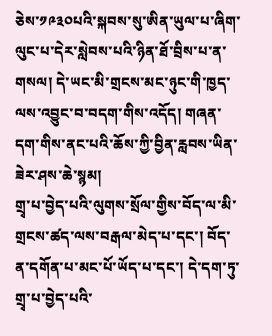ཅེས་༡༩༣༠པའི་སྐབས་སུ་ཨིན་ཡུལ་པ་ཞིག་ལུང་པ་དེར་སླེབས་པའི་ཉིན་ཐོ་བྲིས་པ་ན་གསལ། དེ་ཡང་མི་གྲངས་མང་ཉུང་གི་ཁྱད་ལས་འབྱུང་བ་བདག་གིས་འདོད། གཞན་དག་གིས་ནང་པའི་ཆོས་ཀྱི་བྱིན་རླབས་ཡིན་ཟེར་ཤས་ཆེ་སྙམ།
གྲྭ་པ་བྱེད་པའི་ལུགས་སྲོལ་གྱིས་བོད་ལ་མི་གྲངས་ཚད་ལས་བརྒལ་མེད་པ་དང་། བོད་ན་དགོན་པ་མང་པོ་ཡོད་པ་དང་། དེ་དག་ཏུ་གྲྭ་པ་བྱེད་པའི་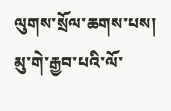ལུགས་སྲོལ་ཆགས་པས། མུ་གེ་རྒྱབ་པའི་ལོ་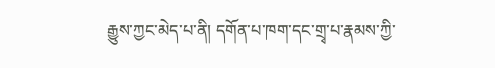རྒྱུས་ཀྱང་མེད་པ་ནི། དགོན་པ་ཁག་དང་གྲྭ་པ་རྣམས་ཀྱི་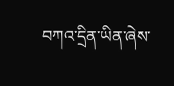བཀའ་དྲིན་ཡིན་ཞེས་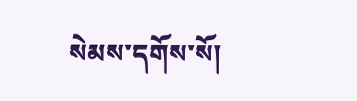སེམས་དགོས་སོ།